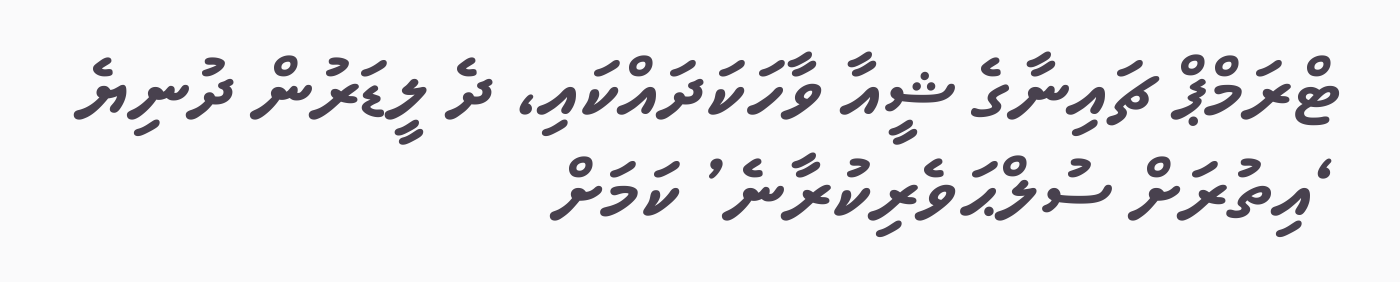ޓްރަމްޕް ޗައިނާގެ ޝީއާ ވާހަކަދައްކައި، ދެ ލީޑަރުން ދުނިޔެ ‘އިތުރަށް ސުލްޙަވެރިކުރާނެ’ ކަމަށް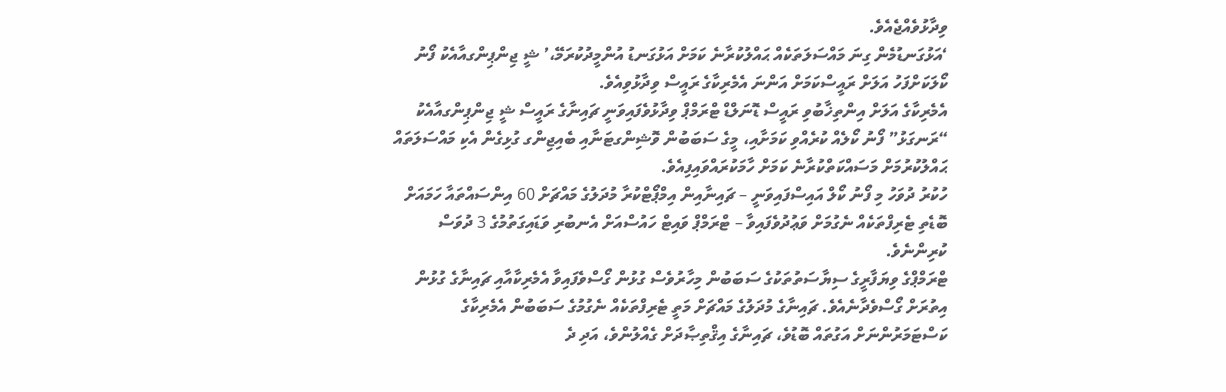ވިދާޅުވެއްޖެއެވެ.
‘އަޅުގަނޑުމެން ގިނަ މައްސަލަތަކެއް ޙައްލުކުރާނެ ކަމަށް އަޅުގަނޑު އުންމީދުކުރަމޭ،’ ޝީ ޖިންޕިންގއާއެކު ފޯނު ކޯލަކަށްފަހު އަލަށް ރައީސްކަމަށް އަންނަ އެމެރިކާގެ ރައީސް ވިދާޅުވިއެވެ.
އެމެރިކާގެ އަލަށް އިންތިޚާބުވި ރައީސް ޑޮނަލްޑް ޓްރަމްޕް ވިދާޅުވެފައިވަނީ ޗައިނާގެ ރައީސް ޝީ ޖިންޕިންގއާއެކު “ރަނގަޅު” ފޯނު ކޯލެއް ކުރެއްވި ކަމަށާއި، މީގެ ސަބަބުން ވޮޝިންގޓަނާއި ބެއިޖިންގ ގުޅިގެން އެކި މައްސަލަތައް ޙައްލުކުރުމަށް މަސައްކަތްކުރާނެ ކަމަށް ހާމަކުރައްވައިފިއެވެ.
ހުކުރު ދުވަހު މި ފޯނު ކޯލް އައިސްފައިވަނީ – ޗައިނާއިން އިމްޕޯޓްކުރާ މުދަލުގެ މައްޗަށް 60 އިންސައްތައާ ހަމައަށް ބޮޑެތި ޓެރިފްތަކެއް ނެގުމަށް ވަޢުދުވެފައިވާ – ޓްރަމްޕް ވައިޓް ހައުސްއަށް އެނބުރި ވަޑައިގަތުމުގެ 3 ދުވަސް ކުރިންނެވެ.
ޓްރަމްޕްގެ ވިޔަފާރީގެ ސިޔާސަތުތަކުގެ ސަބަބުން މިހާރުވެސް ގުޅުން ގޯސްވެފައިވާ އެމެރިކާއާއި ޗައިނާގެ ގުޅުން އިތުރަށް ގޯސްވެދާނެއެވެ. ޗައިނާގެ މުދަލުގެ މައްޗަށް މަތީ ޓެރިފްތަކެއް ނެގުމުގެ ސަބަބުން އެމެރިކާގެ ކަސްޓަމަރުންނަށް އަގުތައް ބޮޑުވެ، ޗައިނާގެ އިޤްތިޞާދަށް ގެއްލުންވެ، އަދި ދެ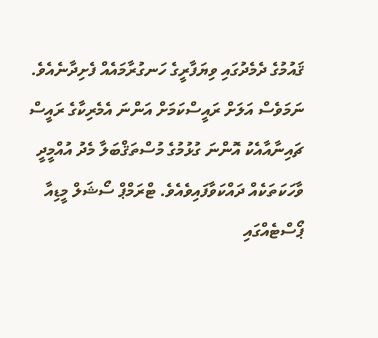ޤައުމުގެ ދެމެދުގައި ވިޔަފާރީގެ ހަނގުރާމައެއް ފެށިދާނެއެވެ.
ނަމަވެސް އަލަށް ރައީސްކަމަށް އަންނަ އެމެރިކާގެ ރައީސް ޗައިނާއާއެކު އޮންނަ ގުޅުމުގެ މުސްތަޤްބަލާ މެދު އުއްމީދީ ވާހަކަތަކެއް ދައްކަވާފައިވެއެވެ. ޓްރަމްޕް ސޯޝަލް މީޑިއާ ޕޯސްޓެއްގައި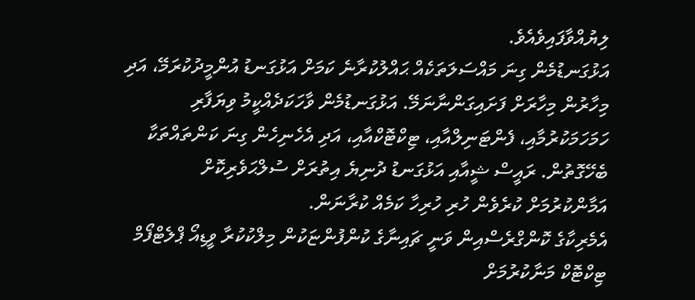ލިޔުއްވާފައިވެއެވެ.
އަޅުގަނޑުމެން ގިނަ މައްސަލަތަކެއް ޙައްލުކުރާނެ ކަމަށް އަޅުގަނޑު އުންމީދުކުރަމޭ، އަދި މިހާރުން މިހާރަށް ފަށައިގަންނާނަމޭ. އަޅުގަނޑުމެން ވާހަކަދެއްކީމު ވިޔަފާރި ހަމަހަމަކުރުމާއި، ފެންޓަނިލްއާއި، ޓިކްޓޮކްއާއި، އަދި އެހެނިހެން ގިނަ ކަންތައްތަކާ ބެހޭގޮތުން. ރައީސް ޝީއާއި އަޅުގަނޑު ދުނިޔެ އިތުރަށް ސުލްޙަވެރިކޮށް އަމާންކުރުމަށް ކުރެވެން ހުރި ހުރިހާ ކަމެއް ކުރާނަން.
އެމެރިކާގެ ކޮންގްރެސްއިން ވަނީ ޗައިނާގެ ކުންފުންޏަކުން މިލްކުކުރާ ވީޑިއޯ ޕްލެޓްފޯމް ޓިކްޓޮކް މަނާކުރުމަށް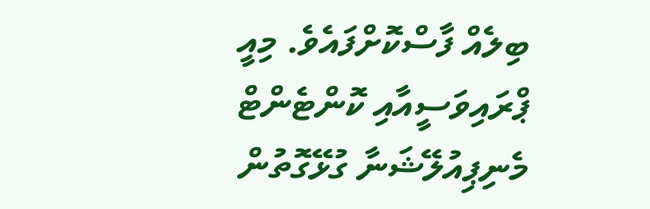ބިލެއް ފާސްކޮށްފައެވެ. މިއީ ޕްރައިވަސީއާއި ކޮންޓެންޓް މެނިޕިއުލޭޝަނާ ގުޅޭގޮތުން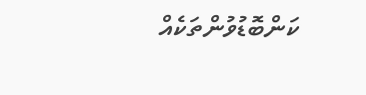ކަންބޮޑުވުންތަކެއް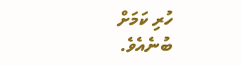ހުރި ކަމަށް ބުނެއެވެ.